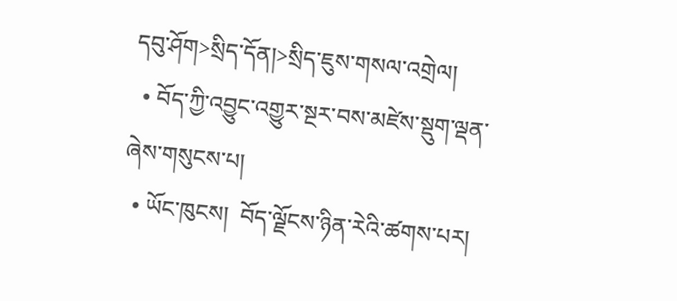དབུ་ཤོག>སྲིད་དོན།>སྲིད་ཇུས་གསལ་འགྲེལ།
  • བོད་ཀྱི་འབྱུང་འགྱུར་སྔར་བས་མཛེས་སྡུག་ལྡན་ཞེས་གསུངས་པ།
  • ཡོང་ཁུངས།  བོད་ལྗོངས་ཉིན་རེའི་ཚགས་པར།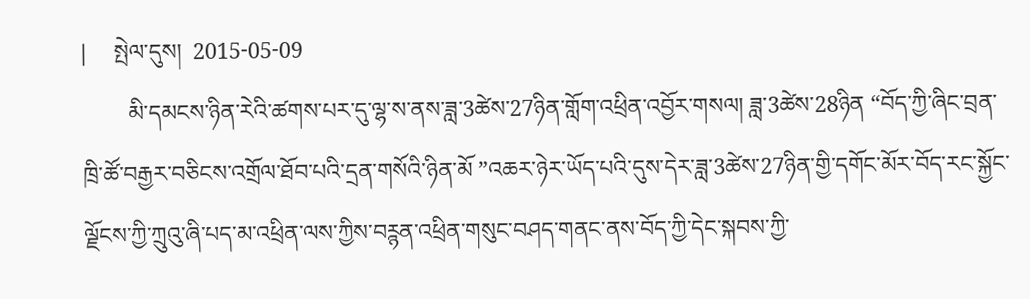|     སྤེལ་དུས།  2015-05-09
        མི་དམངས་ཉིན་རེའི་ཚགས་པར་དུ་ལྷ་ས་ནས་ཟླ་3ཚེས་27ཉིན་གློག་འཕྲིན་འབྱོར་གསལ། ཟླ་3ཚེས་28ཉིན “བོད་ཀྱི་ཞིང་བྲན་ཁྲི་ཚོ་བརྒྱར་བཅིངས་འགྲོལ་ཐོབ་པའི་དྲན་གསོའི་ཉིན་མོ ”འཆར་ཉེར་ཡོད་པའི་དུས་དེར་ཟླ་3ཚེས་27ཉིན་གྱི་དགོང་མོར་བོད་རང་སྐྱོང་ལྗོངས་ཀྱི་ཀྲུའུ་ཞི་པད་མ་འཕྲིན་ལས་ཀྱིས་བཪྙན་འཕྲིན་གསུང་བཤད་གནང་ནས་བོད་ཀྱི་དེང་སྐབས་ཀྱི་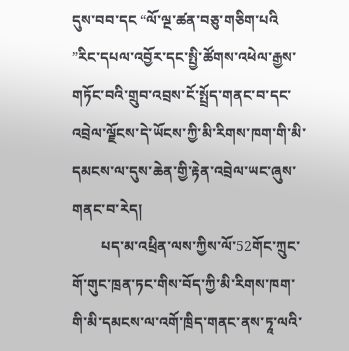དུས་བབ་དང “ལོ་ལྔ་ཚན་བཅུ་གཅིག་པའི ”རིང་དཔལ་འབྱོར་དང་སྤྱི་ཚོགས་འཕེལ་རྒྱས་གཏོང་བའི་གྲུབ་འབྲས་ངོ་སྤྲོད་གནང་བ་དང་འབྲེལ་ལྗོངས་དེ་ཡོངས་ཀྱི་མི་རིགས་ཁག་གི་མི་དམངས་ལ་དུས་ཆེན་གྱི་རྟེན་འབྲེལ་ཡང་ཞུས་གནང་བ་རེད།
        པད་མ་འཕྲིན་ལས་ཀྱིས་ལོ་52གོང་ཀྲུང་གོ་གུང་ཁྲན་ཏང་གིས་བོད་ཀྱི་མི་རིགས་ཁག་གི་མི་དམངས་ལ་འགོ་ཁྲིད་གནང་ནས་ཏཱ་ལའི་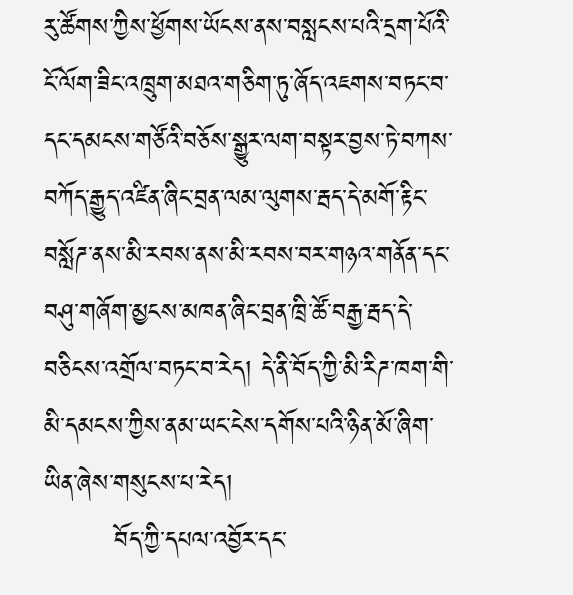རུ་ཚོགས་ཀྱིས་ཕྱོགས་ཡོངས་ནས་བསླངས་པའི་དྲག་པོའི་ངོ་ལོག་ཟིང་འཁྲུག་མཐའ་གཅིག་ཏུ་ཞོད་འཇགས་བཏང་བ་དང་དམངས་གཙོའི་བཅོས་སྒྱུར་ལག་བསྟར་བྱས་ཏེ་བཀས་བཀོད་རྒྱུད་འཛིན་ཞིང་བྲན་ལམ་ལུགས་རྦད་དེ་མགོ་རྟིང་བསློཌ་ནས་མི་རབས་ནས་མི་རབས་བར་གཉའ་གནོན་དང་བཤུ་གཞོག་མྱངས་མཁན་ཞིང་བྲན་ཁྲི་ཚོ་བརྒྱ་རྦད་དེ་བཅིངས་འགྲོལ་བཏང་བ་རེད། དེ་ནི་བོད་ཀྱི་མི་རིཌ་ཁག་གི་མི་དམངས་ཀྱིས་ནམ་ཡང་ངེས་དགོས་པའི་ཉིན་མོ་ཞིག་ཡིན་ཞེས་གསུངས་པ་རེད།
        བོད་ཀྱི་དཔལ་འབྱོར་དང་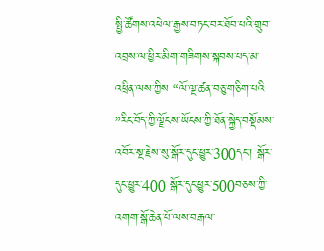སྤྱི་ཚོགས་འཕེལ་རྒྱས་བཏང་བར་ཐོབ་པའི་གྲུབ་འབྲས་ལ་ཕྱིར་མིག་གཟིགས་སྐབས་པད་མ་འཕྲིན་ལས་ཀྱིས “ལོ་ལྔ་ཚན་བཅུ་གཅིག་པའི ”རིང་བོད་ཀྱི་ལྗོངས་ཡོངས་ཀྱི་ཐོན་སྐྱེད་བསྡོམས་འབོར་སྔ་རྗེས་སུ་སྒོར་དུང་ཕྱུར་300དང་། སྒོར་དུང་ཕྱུར་400 སྒོར་དུང་ཕྱུར་500བཅས་ཀྱི་འགག་སྒོ་ཆེན་པོ་ལས་བརྒལ་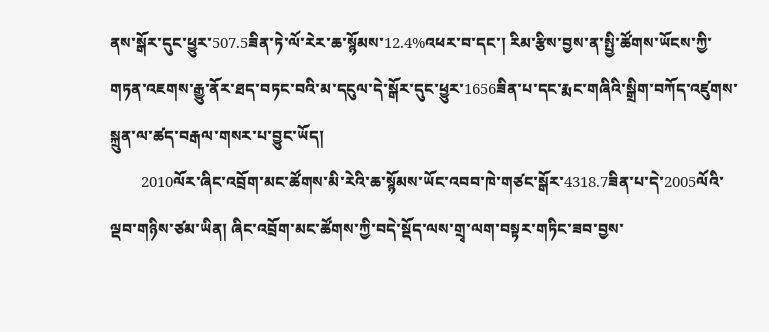ནས་སྒོར་དུང་ཕྱུར་507.5ཟིན་ཏེ་ལོ་རེར་ཆ་སྙོམས་12.4%འཕར་བ་དང་། རིམ་རྩིས་བྱས་ན་སྤྱི་ཚོགས་ཡོངས་ཀྱི་གཏན་འཇགས་རྒྱུ་ནོར་ཐད་བཏང་བའི་མ་དངུལ་དེ་སྒོར་དུང་ཕྱུར་1656ཟིན་པ་དང་རྨང་གཞིའི་སྒྲིག་བཀོད་འཛུགས་སྐྲུན་ལ་ཚད་བརྒལ་གསར་པ་བྱུང་ཡོད།
        2010ལོར་ཞིང་འབྲོག་མང་ཚོགས་མི་རེའི་ཆ་སྙོམས་ཡོང་འབབ་ཁེ་གཙང་སྒོར་4318.7ཟིན་པ་དེ་2005ལོའི་ལྡབ་གཉིས་ཙམ་ཡིན། ཞིང་འབྲོག་མང་ཚོགས་ཀྱི་བདེ་སྡོད་ལས་གྲྭ་ལག་བསྟར་གཏིང་ཟབ་བྱས་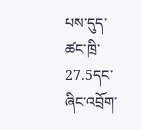པས་དུད་ཚང་ཁྲི་27.5དང་ཞིང་འབྲོག་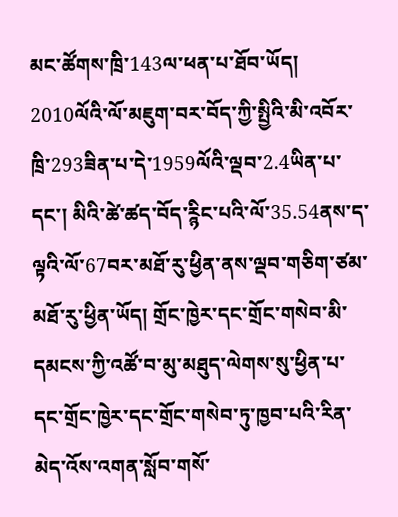མང་ཚོགས་ཁྲི་143ལ་ཕན་པ་ཐོབ་ཡོད། 2010ལོའི་ལོ་མཇུག་བར་བོད་ཀྱི་སྤྱིའི་མི་འབོར་ཁྲི་293ཟིན་པ་དེ་1959ལོའི་ལྡབ་2.4ཡིན་པ་དང་། མིའི་ཚེ་ཚད་བོད་ཪྙིང་པའི་ལོ་35.54ནས་ད་ལྟའི་ལོ་67བར་མཐོ་རུ་ཕྱིན་ནས་ལྡབ་གཅིག་ཙམ་མཐོ་རུ་ཕྱིན་ཡོད། གྲོང་ཁྱེར་དང་གྲོང་གསེབ་མི་དམངས་ཀྱི་འཚོ་བ་མུ་མཐུད་ལེགས་སུ་ཕྱིན་པ་དང་གྲོང་ཁྱེར་དང་གྲོང་གསེབ་ཏུ་ཁྱབ་པའི་རིན་མེད་འོས་འགན་སློབ་གསོ་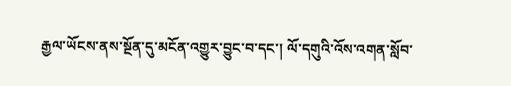རྒྱལ་ཡོངས་ནས་སྔོན་དུ་མངོན་འགྱུར་བྱུང་བ་དང་། ལོ་དགུའི་འོས་འགན་སློབ་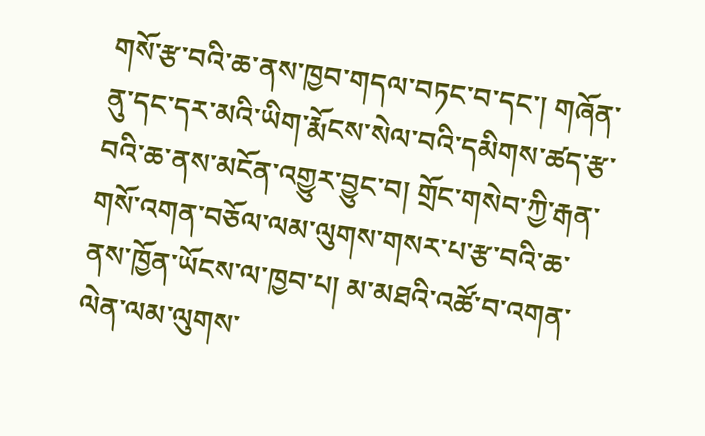གསོ་རྩ་བའི་ཆ་ནས་ཁྱབ་གདལ་བཏང་བ་དང་། གཞོན་ནུ་དང་དར་མའི་ཡིག་རྨོངས་སེལ་བའི་དམིགས་ཚད་རྩ་བའི་ཆ་ནས་མངོན་འགྱུར་བྱུང་བ། གྲོང་གསེབ་ཀྱི་རྒན་གསོ་འགན་བཅོལ་ལམ་ལུགས་གསར་པ་རྩ་བའི་ཆ་ནས་ཁྱོན་ཡོངས་ལ་ཁྱབ་པ། མ་མཐའི་འཚོ་བ་འགན་ལེན་ལམ་ལུགས་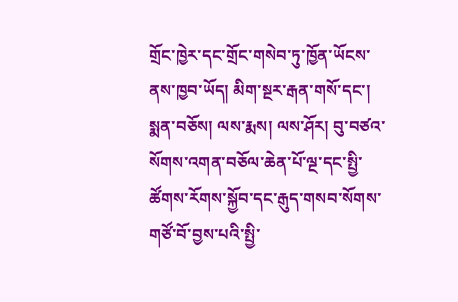གྲོང་ཁྱེར་དང་གྲོང་གསེབ་ཏུ་ཁྱོན་ཡོངས་ནས་ཁྱབ་ཡོད། མིག་སྔར་རྒན་གསོ་དང་། སྨན་བཅོས། ལས་རྨས། ལས་ཤོར། བུ་བཙའ་སོགས་འགན་བཅོལ་ཆེན་པོ་ལྔ་དང་སྤྱི་ཚོགས་རོགས་སྐྱོབ་དང་རྒུད་གསབ་སོགས་གཙོ་བོ་བྱས་པའི་སྤྱི་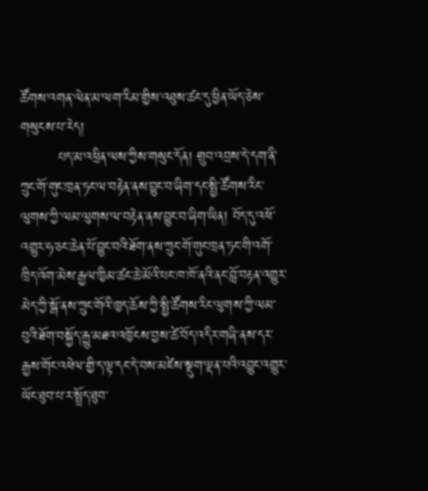ཚོགས་འགན་ལེན་མ་ལག་རིམ་གྱིས་འཐུས་ཚང་དུ་ཕྱིན་ཡོད་ཅེས་གསུངས་པ་རེད།
        པད་མ་འཕྲིན་ལས་ཀྱིས་གསུང་དོན། གྲུབ་འབྲས་དེ་དག་ནི་ཀྲུང་གོ་གུང་ཁྲན་ཏང་ལ་བརྟེན་ནས་བྱུང་བ་ཞིག་དང་སྤྱི་ཚོགས་རིང་ལུགས་ཀྱི་ལམ་ལུགས་ལ་བརྟེན་ནས་བྱུང་བ་ཞིག་ཡིན། བོད་དུ་འཕོ་འགྱུར་ཧ་ཅང་ཆེན་པོ་བྱུང་བའི་ཐོག་ནས་ཀྲུང་གོ་གུང་ཁྲན་ཏང་གི་འགོ་ཁྲིད་འོག་མེས་རྒྱལ་ཁྱིམ་ཚང་ཆེ་མོའི་པང་ཁ་ཁོ་ནའི་ནང་བློ་བརྟན་འགྱུར་མེད་ཀྱི་སྒོ་ནས་ཀྲུང་གོའི་ཁྱད་ཆོས་ཀྱི་སྤྱི་ཚོགས་རིང་ལུགས་ཀྱི་ལམ་བུའི་ཐོག་བསྐྱོད་རྒྱུ་མཐའ་འཁྱོངས་བྱས་ཚེ་བོད་འདིར་གཞི་ནས་དར་རྒྱས་གོང་འཕེལ་གྱི་ད་ལྟ་དང་དེ་བས་མཛེས་སྡུག་ལྡན་པའི་འབྱུང་འགྱུར་ཡོང་ཐུབ་པ་ར་སྤྲོད་ཐུབ་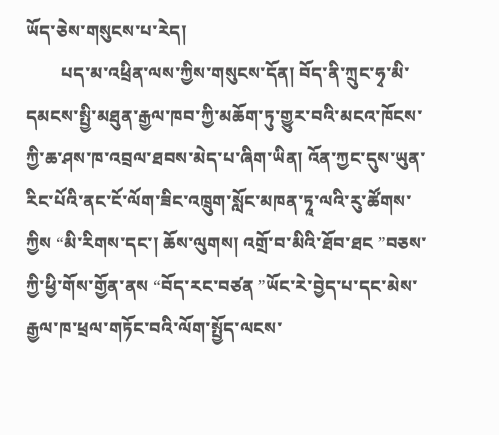ཡོད་ཅེས་གསུངས་པ་རེད།
        པད་མ་འཕྲིན་ལས་ཀྱིས་གསུངས་དོན། བོད་ནི་ཀྲུང་ཧྭ་མི་དམངས་སྤྱི་མཐུན་རྒྱལ་ཁབ་ཀྱི་མཆོག་ཏུ་གྱུར་བའི་མངའ་ཁོངས་ཀྱི་ཆ་ཤས་ཁ་འབྲལ་ཐབས་མེད་པ་ཞིག་ཡིན། འོན་ཀྱང་དུས་ཡུན་རིང་པོའི་ནང་ངོ་ལོག་ཟིང་འཁྲུག་སློང་མཁན་ཏཱ་ལའི་རུ་ཚོགས་ཀྱིས “མི་རིགས་དང་། ཆོས་ལུགས། འགྲོ་བ་མིའི་ཐོབ་ཐང ”བཅས་ཀྱི་ཕྱི་གོས་གྱོན་ནས “བོད་རང་བཙན ”ཡོང་རེ་བྱེད་པ་དང་མེས་རྒྱལ་ཁ་ཕྲལ་གཏོང་བའི་ལོག་སྤྱོད་ལངས་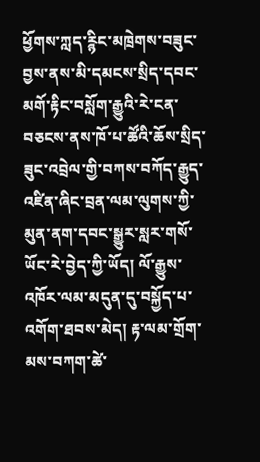ཕྱོགས་ཀླད་ཪྙིང་མཁྲེགས་བཟུང་བྱས་ནས་མི་དམངས་སྲིད་དབང་མགོ་རྟིང་བསློག་རྒྱུའི་རེ་ངན་བཅངས་ནས་ཁོ་པ་ཚོའི་ཆོས་སྲིད་ཟུང་འབྲེལ་གྱི་བཀས་བཀོད་རྒྱུད་འཛིན་ཞིང་བྲན་ལམ་ལུགས་ཀྱི་མུན་ནག་དབང་སྒྱུར་སླར་གསོ་ཡོང་རེ་བྱེད་ཀྱི་ཡོད། ལོ་རྒྱུས་འཁོར་ལམ་མདུན་དུ་བསྐྱོད་པ་འགོག་ཐབས་མེད། རྟ་ལམ་གྲོག་མས་བཀག་ཚེ་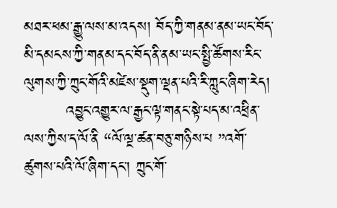མཐར་ཕམ་རྒྱུ་ལས་མ་འདས། བོད་ཀྱི་གནམ་ནམ་ཡང་བོད་མི་དམངས་ཀྱི་གནམ་དང་བོད་ནི་ནམ་ཡང་སྤྱི་ཚོགས་རིང་ལུགས་ཀྱི་ཀྲུང་གོའི་མཛེས་སྡུག་ལྡན་པའི་རི་ཀླུང་ཞིག་རེད།
        འབྱུང་འགྱུར་ལ་རྒྱང་ལྟ་གནང་སྟེ་པད་མ་འཕྲིན་ལས་ཀྱིས་ད་ལོ་ནི “ལོ་ལྔ་ཚན་བཅུ་གཉིས་པ ”འགོ་ཚུགས་པའི་ལོ་ཞིག་དང་། ཀྲུང་གོ་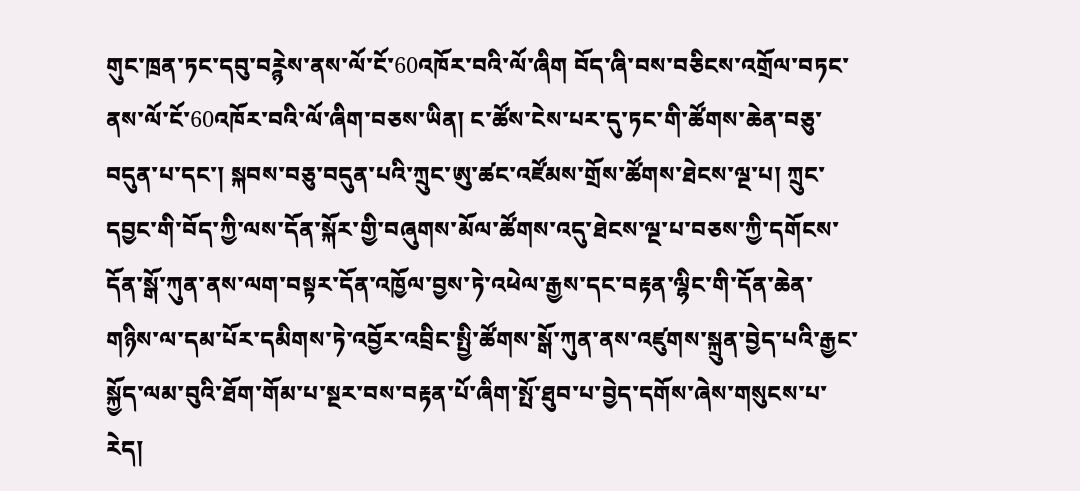གུང་ཁྲན་ཏང་དབུ་བཪྙེས་ནས་ལོ་ངོ་60འཁོར་བའི་ལོ་ཞིག བོད་ཞི་བས་བཅིངས་འགྲོལ་བཏང་ནས་ལོ་ངོ་60འཁོར་བའི་ལོ་ཞིག་བཅས་ཡིན། ང་ཚོས་ངེས་པར་དུ་ཏང་གི་ཚོགས་ཆེན་བཅུ་བདུན་པ་དང་། སྐབས་བཅུ་བདུན་པའི་ཀྲུང་ཨུ་ཚང་འཛོམས་གྲོས་ཚོགས་ཐེངས་ལྔ་པ། ཀྲུང་དབྱང་གི་བོད་ཀྱི་ལས་དོན་སྐོར་གྱི་བཞུགས་མོལ་ཚོགས་འདུ་ཐེངས་ལྔ་པ་བཅས་ཀྱི་དགོངས་དོན་སྒོ་ཀུན་ནས་ལག་བསྟར་དོན་འཁྱོལ་བྱས་ཏེ་འཕེལ་རྒྱས་དང་བརྟན་ལྷིང་གི་དོན་ཆེན་གཉིས་ལ་དམ་པོར་དམིགས་ཏེ་འབྱོར་འབྲིང་སྤྱི་ཚོགས་སྒོ་ཀུན་ནས་འཛུགས་སྐྲུན་བྱེད་པའི་རྒྱང་སྐྱོད་ལམ་བུའི་ཐོག་གོམ་པ་སྔར་བས་བརྟན་པོ་ཞིག་སྤོ་ཐུབ་པ་བྱེད་དགོས་ཞེས་གསུངས་པ་རེད།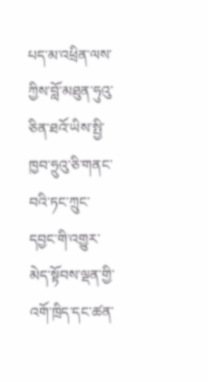པད་མ་འཕྲིན་ལས་ཀྱིས་བློ་མཐུན་ཧུའུ་ཅིན་ཐའོ་ཡིས་སྤྱི་ཁྱབ་ཧྲུའུ་ཅི་གནང་བའི་ཏང་ཀྲུང་དབྱང་གི་འགྱུར་མེད་སྟོབས་ལྡན་གྱི་འགོ་ཁྲིད་དང་ཚན་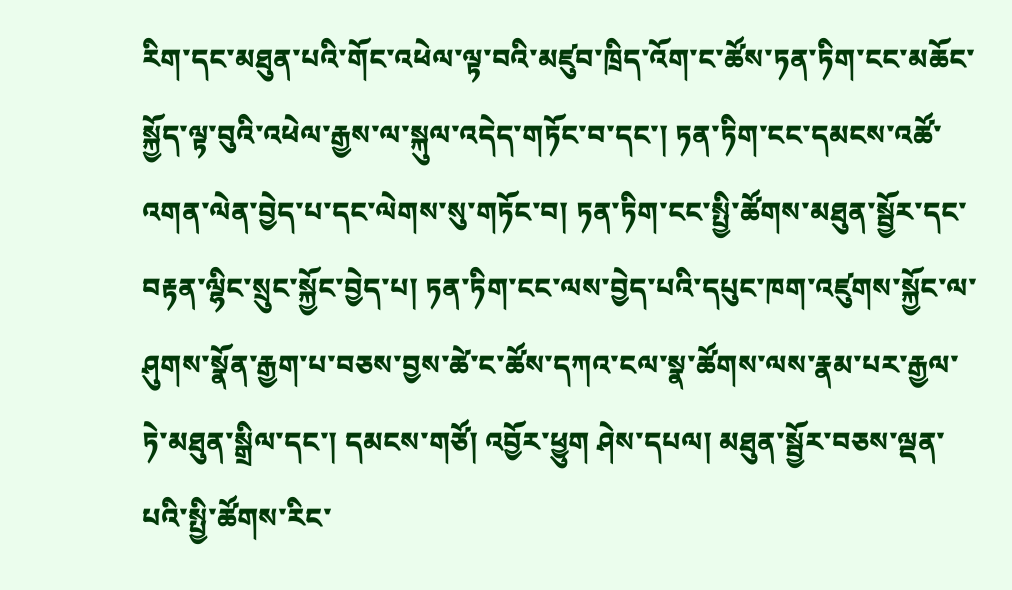རིག་དང་མཐུན་པའི་གོང་འཕེལ་ལྟ་བའི་མཛུབ་ཁྲིད་འོག་ང་ཚོས་ཏན་ཏིག་ངང་མཆོང་སྐྱོད་ལྟ་བུའི་འཕེལ་རྒྱས་ལ་སྐུལ་འདེད་གཏོང་བ་དང་། ཏན་ཏིག་ངང་དམངས་འཚོ་འགན་ལེན་བྱེད་པ་དང་ལེགས་སུ་གཏོང་བ། ཏན་ཏིག་ངང་སྤྱི་ཚོགས་མཐུན་སྦྱོར་དང་བརྟན་ལྷིང་སྲུང་སྐྱོང་བྱེད་པ། ཏན་ཏིག་ངང་ལས་བྱེད་པའི་དཔུང་ཁག་འཛུགས་སྐྱོང་ལ་ཤུགས་སྣོན་རྒྱག་པ་བཅས་བྱས་ཚེ་ང་ཚོས་དཀའ་ངལ་སྣ་ཚོགས་ལས་རྣམ་པར་རྒྱལ་ཏེ་མཐུན་སྒྲིལ་དང་། དམངས་གཙོ། འབྱོར་ཕྱུག ཤེས་དཔལ། མཐུན་སྦྱོར་བཅས་ལྡན་པའི་སྤྱི་ཚོགས་རིང་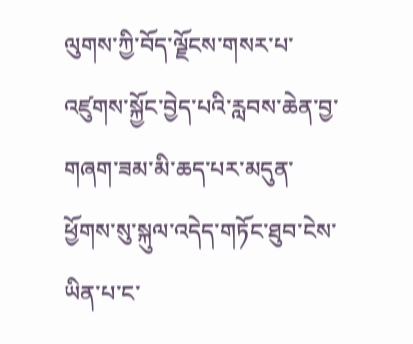ལུགས་ཀྱི་བོད་ལྗོངས་གསར་པ་འཛུགས་སྐྱོང་བྱེད་པའི་རླབས་ཆེན་བྱ་གཞག་ཟམ་མི་ཆད་པར་མདུན་ཕྱོགས་སུ་སྐུལ་འདེད་གཏོང་ཐུབ་ངེས་ཡིན་པ་ང་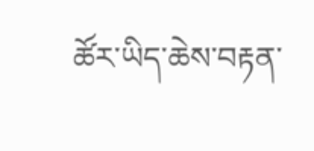ཚོར་ཡིད་ཆེས་བརྟན་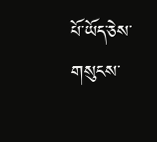པོ་ཡོད་ཅེས་གསུངས་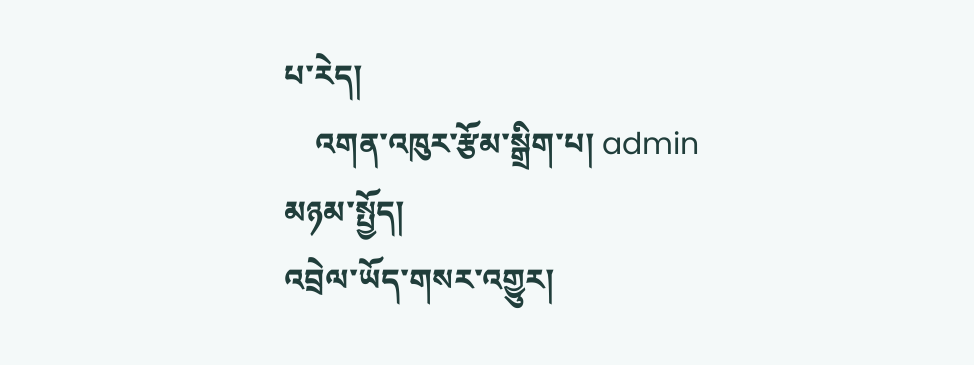པ་རེད།
    འགན་འཁུར་རྩོམ་སྒྲིག་པ། admin
མཉམ་སྤྱོད།
འབྲེལ་ཡོད་གསར་འགྱུར།